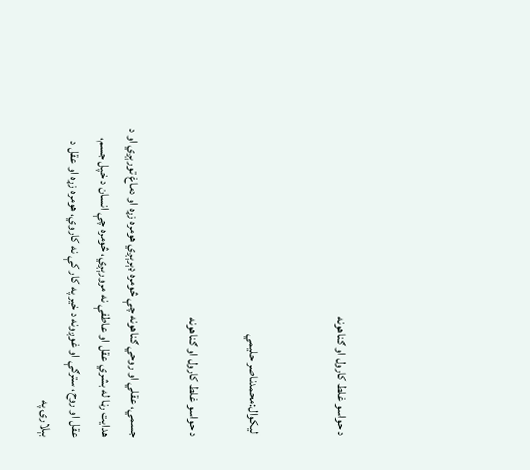د حواسو غلط کارول او ګناهونه


 لیکوال:محمدناصر حلیمي

د حواسو غلط کارول او ګناهونه

جسمي، عقلي او روحي ګناهونه چې څومره ډېرېږي هومره زړه او دماغ تورېږي او د هدايت رڼا له بشري عقل او عاطفې نه مرورېږي، څومره چې انسان د خپل جسم، عقل او روح، سترګې او غوږونه د خير په کار کې نه کاروي، هومره زړه او عقل د بېلارۍ په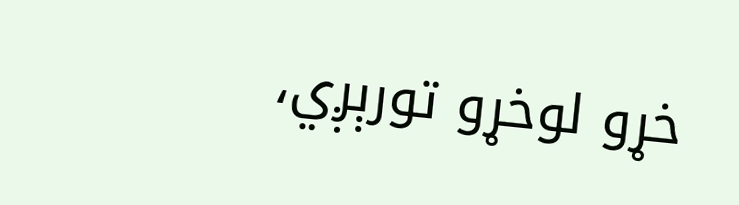خړو لوخړو تورېږي،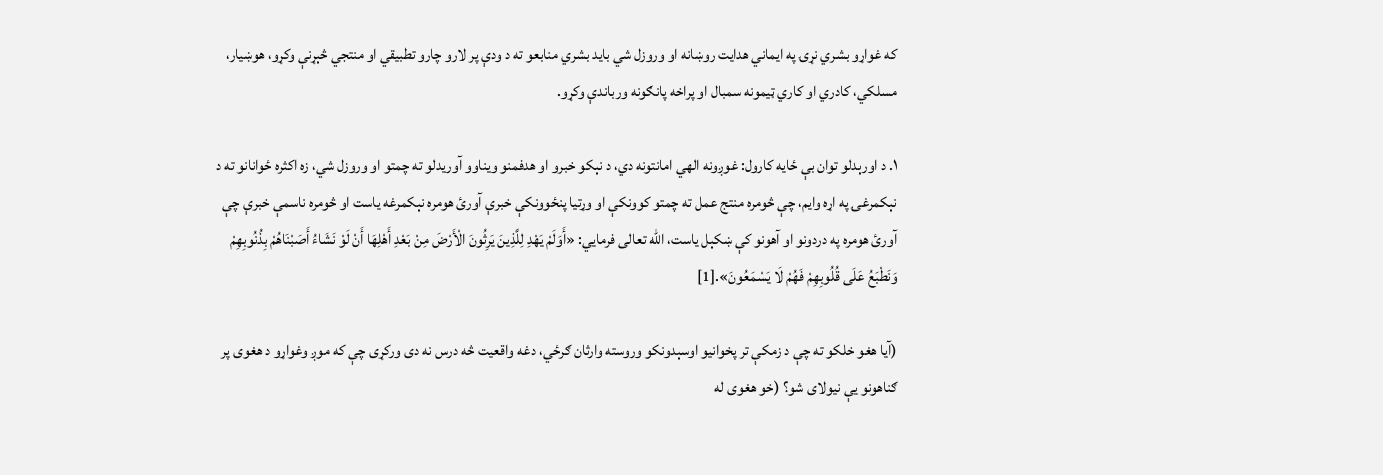که غواړو بشري نړۍ په ايماني هدايت روښانه او وروزل شي بايد بشري منابعو ته د ودې پر لارو چارو تطبيقي او منتجي څېړنې وکړو، هوښيار، مسلکي، کادري او کاري ټيمونه سمبال او پراخه پانګونه ورباندې وکړو.

۱. د اورېدلو توان بې ځایه کارول: غوږونه الهي امانتونه دي، د نېکو خبرو او هدفمنو ویناوو آوریدلو ته چمتو او وروزل شي، زه اکثره ځوانانو ته د نېکمرغۍ په اړه وایم، چې څومره منتج عمل ته چمتو کوونکې او وړتیا پنځوونکې خبرې آورئ هومره نېکمرغه یاست او څومره ناسمې خبرې چې آورئ هومره په دردونو او آهونو کې ښکېل یاست، الله تعالی فرمايي: «أَوَلَمْ يَهْدِ لِلَّذِينَ يَرِثُونَ الْأَرْضَ مِنْ بَعْدِ أَهْلِهَا أَنْ لَوْ نَشَاءُ أَصَبْنَاهُمْ بِذُنُوبِهِمْ وَنَطْبَعُ عَلَى قُلُوبِهِمْ فَهُمْ لَا يَسْمَعُونَ».[1]

(آيا هغو خلكو ته چې د زمکې تر پخوانیو اوسېدونكو وروسته وارثان ګرځي، دغه واقعيت څه درس نه دى وركړى چې كه موږ وغواړو د هغوى پر ګناهونو يې نیولاى شو؟ (خو هغوى له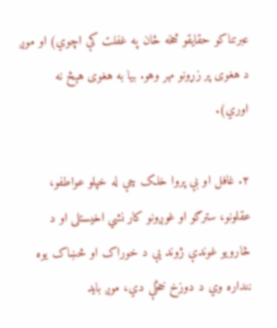عبرتناكو حقايقو څخه ځان په غفلت كې اچوي) او موږ د هغوى پر زړونو مهر وهو. بيا به هغوى هېڅ نه اوري).

۲. غافل او بې پروا خلک چې له خپلو عواطفو، عقلونو، سترګو او غوږونو کار نشي اخیستلی او د څارویو غوندې ژوند يې د خوراک او څښاک یوه ننداره وي د دوزخ خځلې دي، موږ باید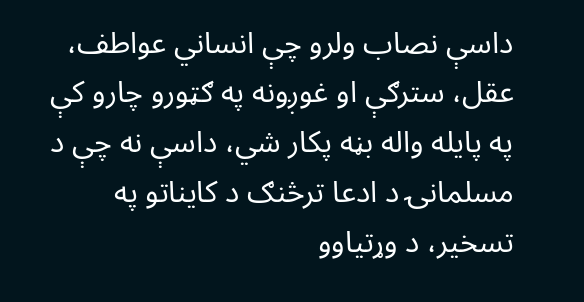داسې نصاب ولرو چې انساني عواطف، عقل، سترګې او غوږونه په ګټورو چارو کې په پایله واله بڼه پکار شي، داسې نه چې د مسلمانۍ د ادعا ترڅنګ د کایناتو په تسخیر، د وړتیاوو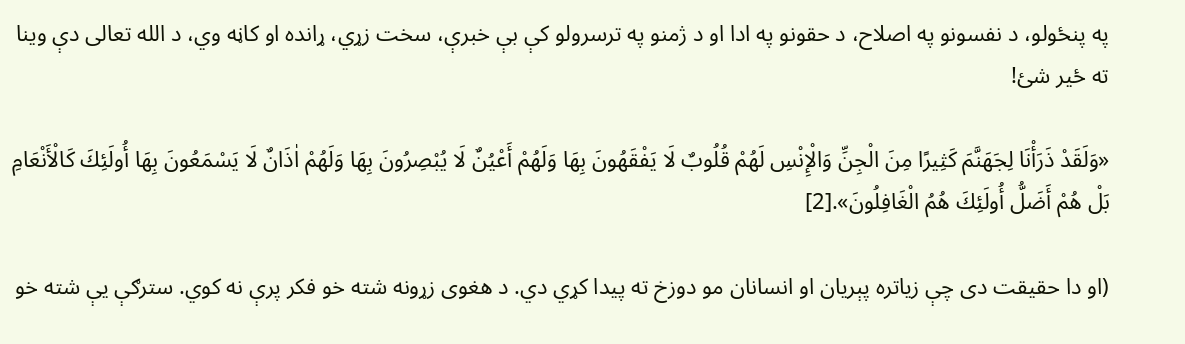په پنځولو، د نفسونو په اصلاح، د حقونو په ادا او د ژمنو په ترسرولو کې بې خبرې، سخت زړي، ړانده او کاڼه وي، د الله تعالی دې وینا ته ځیر شئ!

«وَلَقَدْ ذَرَأْنَا لِجَهَنَّمَ كَثِيرًا مِنَ الْجِنِّ وَالْإِنْسِ لَهُمْ قُلُوبٌ لَا يَفْقَهُونَ بِهَا وَلَهُمْ أَعْيُنٌ لَا يُبْصِرُونَ بِهَا وَلَهُمْ اٰذَانٌ لَا يَسْمَعُونَ بِهَا أُولَئِكَ كَالْأَنْعَامِ بَلْ هُمْ أَضَلُّ أُولَئِكَ هُمُ الْغَافِلُونَ».[2]

(او دا حقيقت دى چې زياتره پېريان او انسانان مو دوزخ ته پيدا كړي دي. د هغوى زړونه شته خو فكر پرې نه كوي. سترګې يې شته خو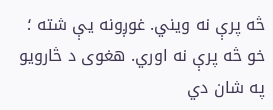څه پرې نه ويني. غوږونه يې شته ؛ خو څه پرې نه اوري. هغوى د څارويو په شان دي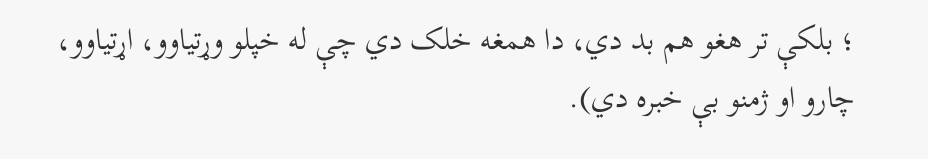؛ بلكې تر هغو هم بد دي، دا همغه خلک دي چې له خپلو وړتیاوو، اړتیاوو، چارو او ژمنو بې خبره دي).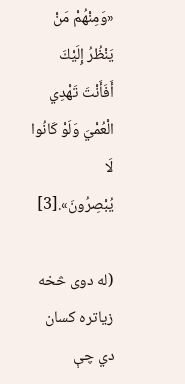«وَمِنْهُمْ مَنْ يَنْظُرُ إِلَيْكَ أَفَأَنْتَ تَهْدِي الْعُمْيَ وَلَوْ كَانُوا لَا يُبْصِرُونَ».[3]

(له دوى څخه زياتره كسان دي چې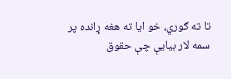تا ته ګوري، خو ايا ته هغه ړانده پر سمه لار بیایې چې حقوق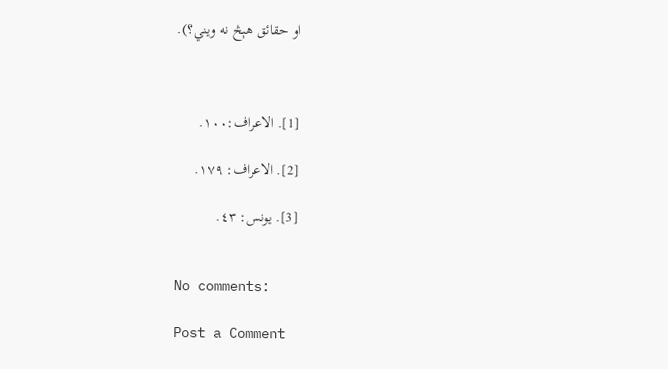او حقائق هېڅ نه ويني؟).



[1]. الاعراف:١٠٠.

[2]. الاعراف: ١٧٩.

[3]. یونس: ٤٣.


No comments:

Post a Comment